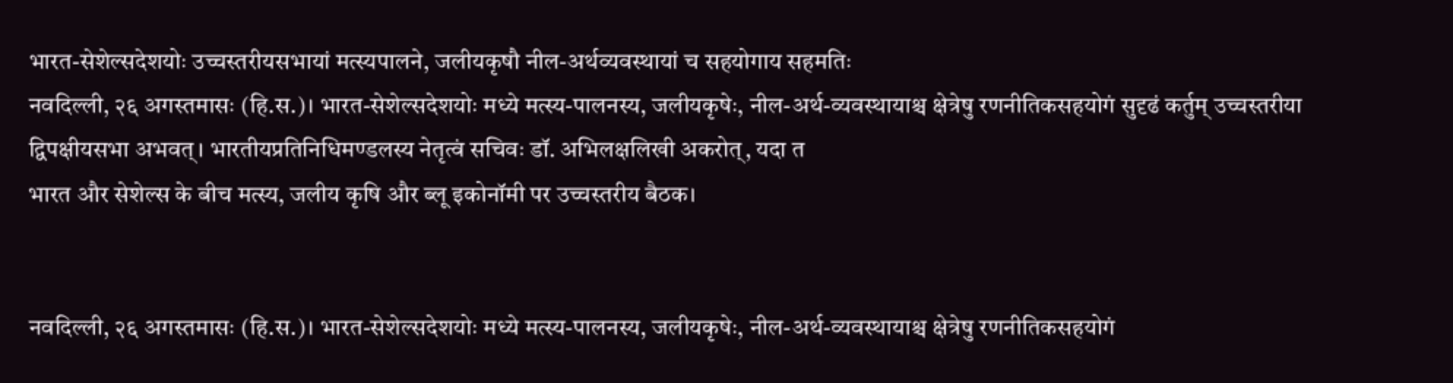भारत-सेशेल्सदेशयोः उच्चस्तरीयसभायां मत्स्यपालने, जलीयकृषौ नील-अर्थव्यवस्थायां च सहयोगाय सहमतिः
नवदिल्ली, २६ अगस्तमासः (हि.स.)। भारत-सेशेल्सदेशयोः मध्ये मत्स्य-पालनस्य, जलीयकृषेः, नील-अर्थ-व्यवस्थायाश्च क्षेत्रेषु रणनीतिकसहयोगं सुदृढं कर्तुम् उच्चस्तरीया द्विपक्षीयसभा अभवत्। भारतीयप्रतिनिधिमण्डलस्य नेतृत्वं सचिवः डॉ. अभिलक्षलिखी अकरोत्, यदा त
भारत और सेशेल्स के बीच मत्स्य, जलीय कृषि और ब्लू इकोनॉमी पर उच्चस्तरीय बैठक।


नवदिल्ली, २६ अगस्तमासः (हि.स.)। भारत-सेशेल्सदेशयोः मध्ये मत्स्य-पालनस्य, जलीयकृषेः, नील-अर्थ-व्यवस्थायाश्च क्षेत्रेषु रणनीतिकसहयोगं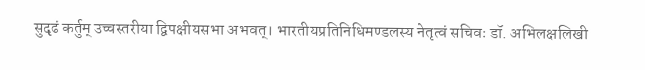सुदृढं कर्तुम् उच्चस्तरीया द्विपक्षीयसभा अभवत्। भारतीयप्रतिनिधिमण्डलस्य नेतृत्वं सचिवः डॉ. अभिलक्षलिखी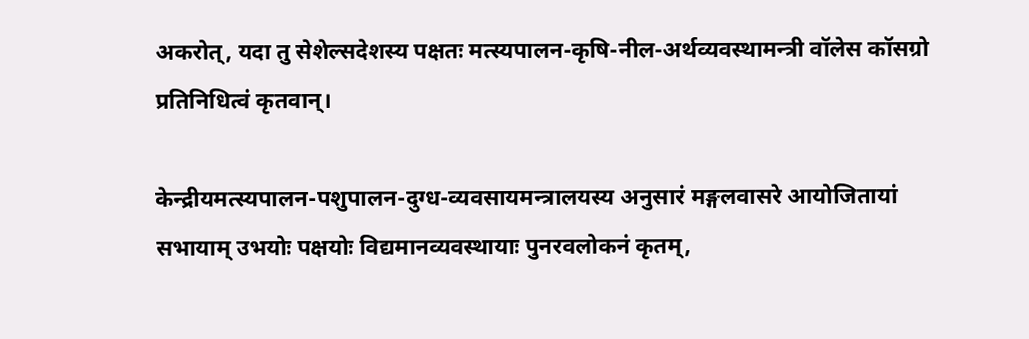अकरोत्, यदा तु सेशेल्सदेशस्य पक्षतः मत्स्यपालन-कृषि-नील-अर्थव्यवस्थामन्त्री वॉलेस कॉसग्रो प्रतिनिधित्वं कृतवान्।

केन्द्रीयमत्स्यपालन-पशुपालन-दुग्ध-व्यवसायमन्त्रालयस्य अनुसारं मङ्गलवासरे आयोजितायां सभायाम् उभयोः पक्षयोः विद्यमानव्यवस्थायाः पुनरवलोकनं कृतम्,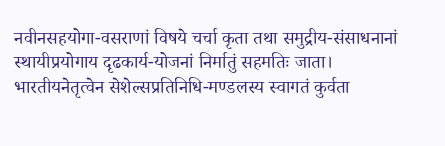नवीनसहयोगा-वसराणां विषये चर्चा कृता तथा समुद्रीय-संसाधनानां स्थायीप्रयोगाय दृढकार्य-योजनां निर्मातुं सहमतिः जाता। भारतीयनेतृत्वेन सेशेल्सप्रतिनिधि-मण्डलस्य स्वागतं कुर्वता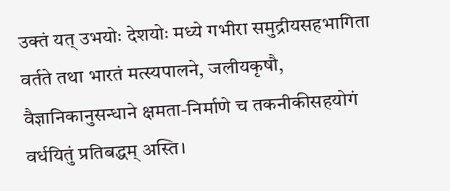उक्तं यत् उभयोः देशयोः मध्ये गभीरा समुद्रीयसहभागिता वर्तते तथा भारतं मत्स्यपालने, जलीयकृषौ, वैज्ञानिकानुसन्धाने क्षमता-निर्माणे च तकनीकीसहयोगं वर्धयितुं प्रतिबद्धम् अस्ति।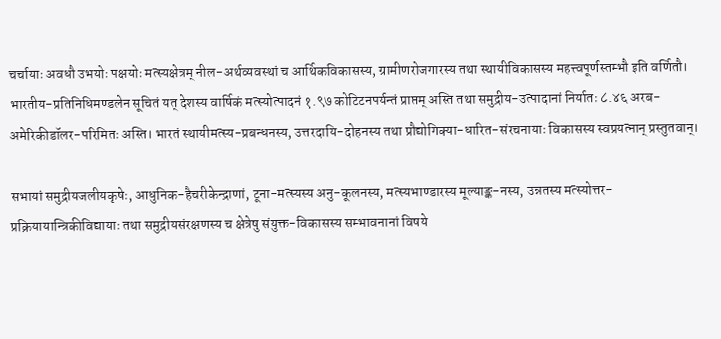चर्चायाः अवधौ उभयोः पक्षयोः मत्स्यक्षेत्रम् नील-अर्थव्यवस्थां च आर्थिकविकासस्य, ग्रामीणरोजगारस्य तथा स्थायीविकासस्य महत्त्वपूर्णस्तम्भौ इति वर्णितौ। भारतीय-प्रतिनिधिमण्डलेन सूचितं यत् देशस्य वार्षिकं मत्स्योत्पादनं १.९७ कोटिटनपर्यन्तं प्राप्तम् अस्ति तथा समुद्रीय-उत्पादानां निर्यातः ८.४६ अरब-अमेरिकीडॉलर-परिमितः अस्ति। भारतं स्थायीमत्स्य-प्रबन्धनस्य, उत्तरदायि-दोहनस्य तथा प्रौद्योगिक्या-धारित-संरचनायाः विकासस्य स्वप्रयत्नान् प्रस्तुतवान्।

सभायां समुद्रीयजलीयकृषेः, आधुनिक-हैचरीकेन्द्राणां, टूना-मत्स्यस्य अनु-कूलनस्य, मत्स्यभाण्डारस्य मूल्याङ्क-नस्य, उन्नतस्य मत्स्योत्तर-प्रक्रियायान्त्रिकीविद्यायाः तथा समुद्रीयसंरक्षणस्य च क्षेत्रेषु संयुक्त-विकासस्य सम्भावनानां विषये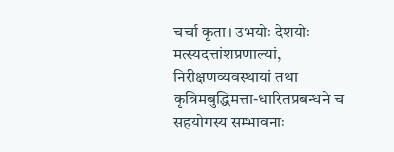चर्चा कृता। उभयोः देशयोः मत्स्यदत्तांशप्रणाल्यां, निरीक्षणव्यवस्थायां तथा कृत्रिमबुद्धिमत्ता-धारितप्रबन्धने च सहयोगस्य सम्भावनाः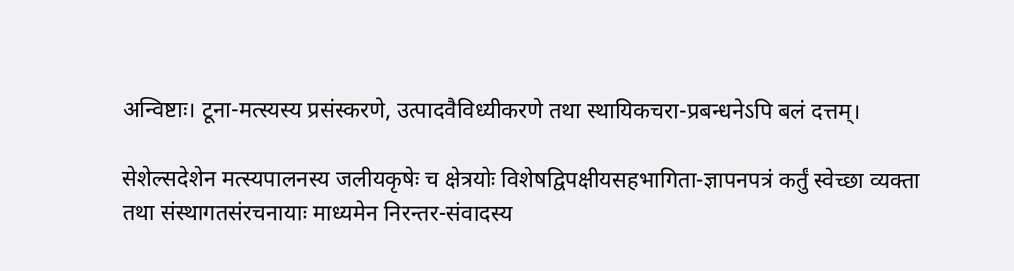अन्विष्टाः। टूना-मत्स्यस्य प्रसंस्करणे, उत्पादवैविध्यीकरणे तथा स्थायिकचरा-प्रबन्धनेऽपि बलं दत्तम्।

सेशेल्सदेशेन मत्स्यपालनस्य जलीयकृषेः च क्षेत्रयोः विशेषद्विपक्षीयसहभागिता-ज्ञापनपत्रं कर्तुं स्वेच्छा व्यक्ता तथा संस्थागतसंरचनायाः माध्यमेन निरन्तर-संवादस्य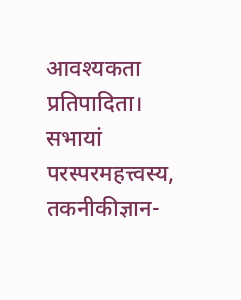आवश्यकता प्रतिपादिता। सभायां परस्परमहत्त्वस्य, तकनीकीज्ञान-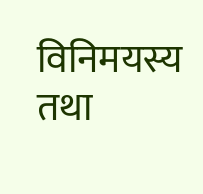विनिमयस्य तथा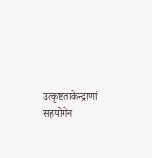उत्कृष्टताकेन्द्राणां सहयोगेन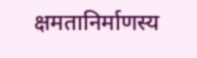क्षमतानिर्माणस्य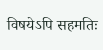विषयेऽपि सहमतिः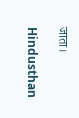जाता।

Hindusthan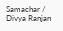Samachar / Divya Ranjan